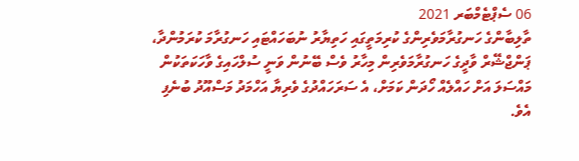06 ސެޕްޓެމްބަރ 2021
ތާލިބާންގެ ހަނގުރާމަވެރިންގެ ކުރިމަތީގައި ހަތިޔާރު ނުބަހައްޓައި ހަނގުރާމަ ކުރަމުންދާ، ޕަންޖްޝޭރް ވާދީގެ ހަނގުރާމަވެރިން މިހާރު ވެސް ބޭނުން ވަނީ ސުލްހައިގެ ވާހަކަތަކުން މައްސަލަ އަށް ހައްލެއް ހޯދަން ކަމަށް، އެ ސަރަހައްދުގެ ވެރިޔާ އަހްމަދު މަސްއޫދު ބުނެފި އެވެ.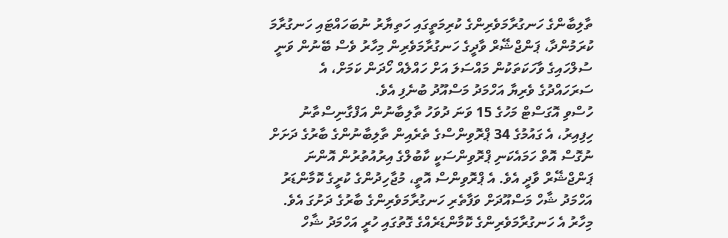ތާލިބާންގެ ހަނގުރާމަވެރިންގެ ކުރިމަތީގައި ހަތިޔާރު ނުބަހައްޓައި ހަނގުރާމަ ކުރަމުންދާ، ޕަންޖްޝޭރް ވާދީގެ ހަނގުރާމަވެރިން މިހާރު ވެސް ބޭނުން ވަނީ ސުލްހައިގެ ވާހަކަތަކުން މައްސަލަ އަށް ހައްލެއް ހޯދަން ކަމަށް، އެ ސަރަހައްދުގެ ވެރިޔާ އަހްމަދު މަސްއޫދު ބުނެފި އެވެ.
ހުސްވި އޮގަސްޓް މަހުގެ 15 ވަނަ ދުވަހު ތާލިބާނުން އަފްގާނިސްތާނު ހިފިއިރު، އެ ގައުމުގެ 34 ޕްރޮވިންސްގެ ތެރެއިން ތާލިބާނުންގެ ބާރުގެ ދަށަށް ނުގޮސް އޮތް ހަމައެކަނި ޕްރޮވިންސަކީ ކާބުލްގެ އިރުއުތުރުން އޮންނަ ޕަންޖްޝޭރް ވާދީ އެވެ. އެ ޕްރޮވިންސް އޮތީ، މުޖާހިދުންގެ ކުރީގެ ކޮމާންޑަރު އަހްމަދު ޝާހް މަސްއޫދަށް ވަފާތެރި ހަނގުރާމަވެރިންގެ ބާރުގެ ދަށުގަ އެވެ. މިހާރު އެ ހަނގުރާމަވެރިންގެ ކޮމާންޑަރެއްގެ ގޮތުގައި ހުރީ އަހްމަދު ޝާހް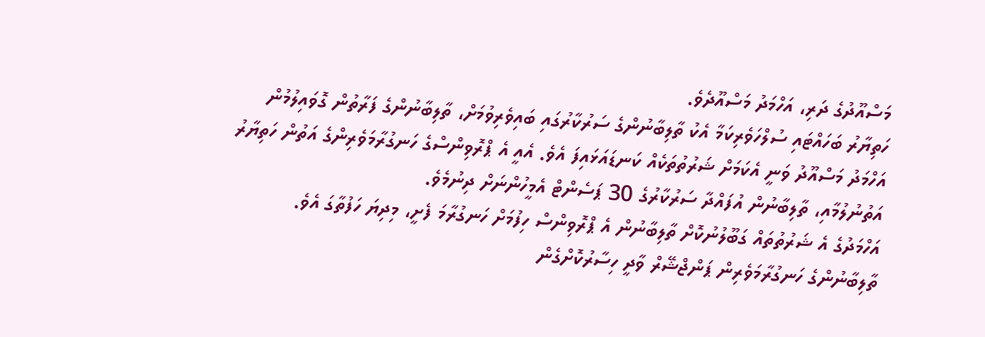މަސްއޫދުގެ ދަރި، އަހްމަދު މަސްއޫދެވެ.
ހަތިޔާރު ބަހައްޓައި ސުލްހަވެރިކަމާ އެކު ތާލިބާނުންގެ ސަރުކާރުގައި ބައިވެރިވުމަށް، ތާލިބާނުންގެ ފަރާތުން ގޮވައިލުމުން އަހްމަދު މަސްއޫދު ވަނީ އެކަމަށް ޝަރުތުތަކެއް ކަނޑައަޅައިފަ އެވެ. އެއީ އެ ޕްރޮވިންސްގެ ހަނގުރާމަވެރިންގެ އަތުން ހަތިޔާރު އަތުނުލުމާއި، ތާލިބާނުން އުފައްދާ ސަރުކާރުގެ 30 ޕަސެންޓް އެމީހުންނަށް ދިނުމެވެ.
އަހްމަދުގެ އެ ޝަރުތުތައް ގަބޫލުނުކޮށް ތާލިބާނުން އެ ޕްރޮވިންސް ހިފުމަށް ހަނގުރާމަ ފެށީ، މިދިޔަ ހަފުތާގަ އެވެ. ތާލިބާނުންގެ ހަނގުރާމަވެރިން ޕަންޖްޝޭރް ވާދީ ހިސާރުކޮށްގެން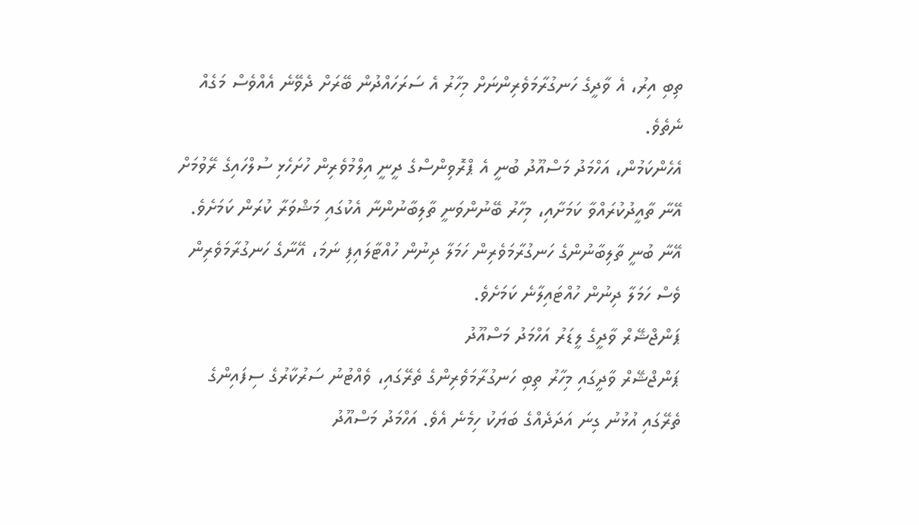ތިބި އިރު، އެ ވާދީގެ ހަނގުރާމަވެރިންނަށް މިހާރު އެ ސަރަހައްދުން ބޭރަށް ދެވޭނެ އެއްވެސް މަގެއް ނެތެވެ.
އެހެންކަމުން، އަހްމަދު މަސްއޫދު ބުނީ އެ ޕްރޮވިންސްގެ ދީނީ އިލްމުވެރިން ހުށަހެޅި ސުލްހައިގެ ރޭވުމަށް އޭނާ ތާއީދުކުރައްވާ ކަމަށާއި، މިހާރު ބޭނުންވަނީ ތާލިބާނުންނާ އެކުގައި މަޝްވަރާ ކުރަން ކަމަށެވެ. އޭނާ ބުނީ ތާލިބާނުންގެ ހަނގުރާމަވެރިން ހަމަލާ ދިނުން ހުއްޓާލައިފި ނަމަ، އޭނާގެ ހަނގުރާމަވެރިން ވެސް ހަމަލާ ދިނުން ހުއްޓައިލާނެ ކަމަށެވެ.
ޕަންޖްޝޭރް ވާދީގެ ލީޑަރު އަހްމަދު މަސްއޫދު
ޕަންޖްޝޭރް ވާދީގައި މިހާރު ތިބި ހަނގުރާމަވެރިންގެ ތެރޭގައި، ވެއްޓުނު ސަރުކާރުގެ ސިފައިންގެ ތެރޭގައި އުޅުނު ގިނަ އަދަދެއްގެ ބަޔަކު ހިމެނެ އެވެ. އަހްމަދު މަސްއޫދު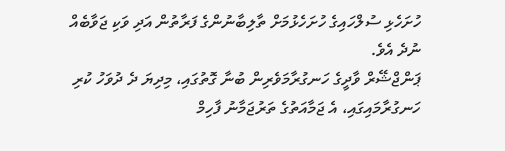ހުށަހެޅި ސުލްހައިގެ ހުށަހެޅުމަށް ތާލިބާނުންގެ ފަރާތުން އަދި ވަކި ޖަވާބެއް ނުދެ އެވެ.
ޕަންޖްޝޭރް ވާދީގެ ހަނގުރާމަވެރިން ބުނާ ގޮތުގައި، މިދިޔަ ދެ ދުވަހު ކުރި ހަނގުރާމައިގައި، އެ ޖަމާއަތުގެ ތަރުޖަމާނު ފާހިމް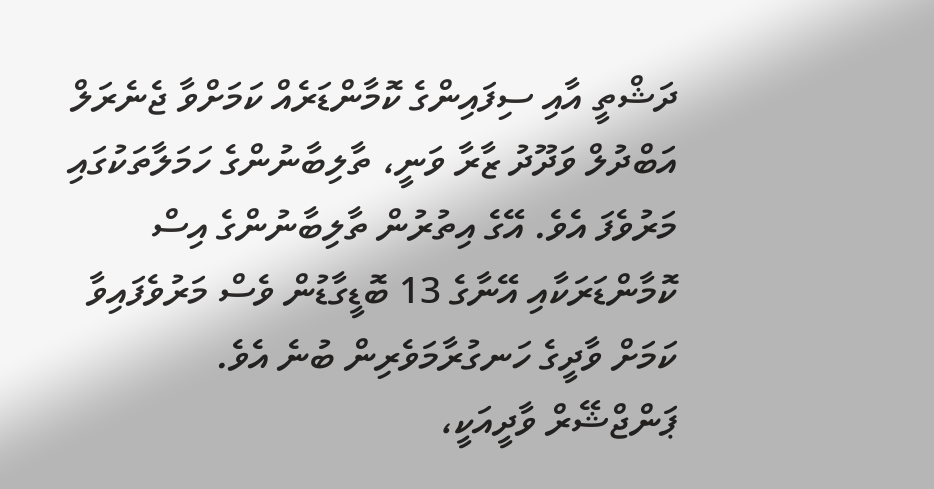ދަޝްތީ އާއި ސިފައިންގެ ކޮމާންޑަރެއް ކަމަށްވާ ޖެނެރަލް އަބްދުލް ވަދޫދު ޒާރާ ވަނީ، ތާލިބާނުންގެ ހަމަލާތަކުގައި މަރުވެފަ އެވެ. އޭގެ އިތުރުން ތާލިބާނުންގެ އިސް ކޮމާންޑަރަކާއި އޭނާގެ 13 ބޮޑީގާޑުން ވެސް މަރުވެފައިވާ ކަމަށް ވާދީގެ ހަނގުރާމަވެރިން ބުނެ އެވެ.
ޕަންޖްޝޭރް ވާދީއަކީ،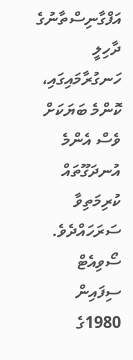އަފްގާނިސްތާނުގެ ދާހިލީ ހަނގުރާމައިގައި، ކޮންމެ ބަޔަކަށް ވެސް އެންމެ އުނދަގޫތައް ކުރިމަތިވާ ސަރަހައްދެވެ. ސޯވިއެޓް ސިފައިން 1980ގެ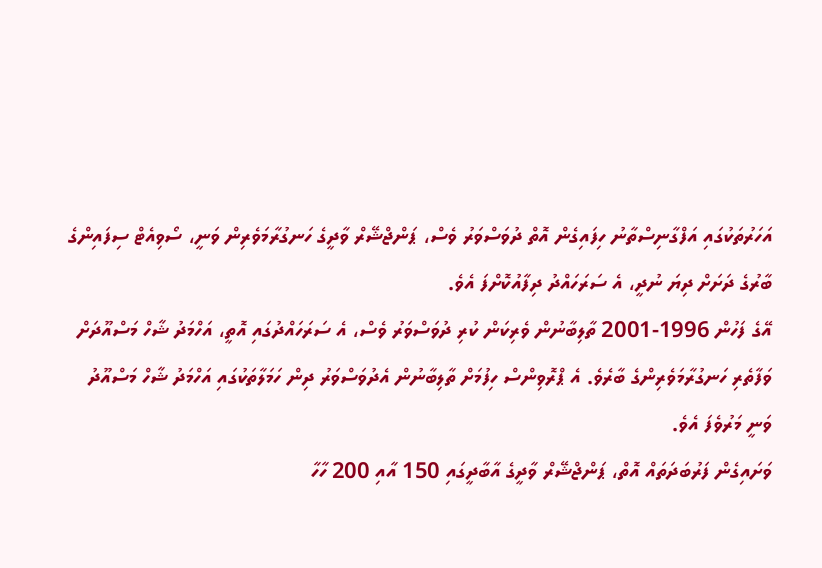އަހަރުތަކުގައި އަފްގާނިސްތާނު ހިފައިގެން އޮތް ދުވަސްވަރު ވެސް، ޕަންޖްޝޭރް ވާދީގެ ހަނގުރާމަވެރިން ވަނީ، ސޯވިއެޓް ސިފައިންގެ ބާރުގެ ދަށަށް ދިޔަ ނުދީ، އެ ސަރަހައްދު ދިފާއުކޮށްފަ އެވެ.
އޭގެ ފަހުން 1996-2001 ތާލިބާނުން ވެރިކަން ކުރި ދުވަސްވަރު ވެސް، އެ ސަރަހައްދުގައި އޮތީ، އަހްމަދު ޝާހް މަސްއޫދަށް ވަފާތެރި ހަނގުރާމަވެރިންގެ ބާރެވެ. އެ ޕްރޮވިންސް ހިފުމަށް ތާލިބާނުން އެދުވަސްވަރު ދިން ހަމަލާތަކުގައި އަހްމަދު ޝާހް މަސްއޫދު ވަނީ މަރުވެފަ އެވެ.
ވަށައިގެން ފަރުބަދަތައް އޮތް، ޕަންޖްޝޭރް ވާދީގެ އާބާދީގައި 150 އާއި 200 ހާހާ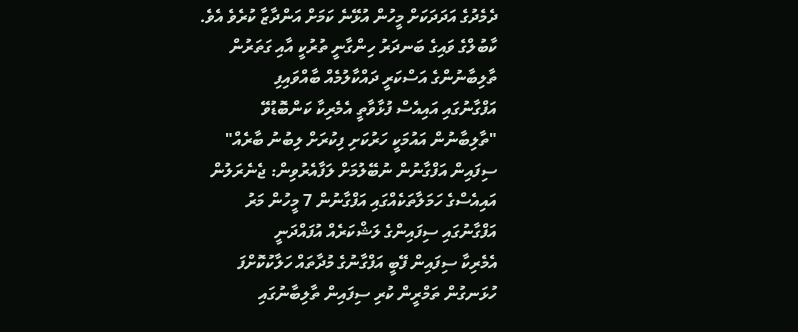ދެމެދުގެ އަދަދަކަށް މީހުން އުޅޭނެ ކަމަށް އަންދާޒާ ކުރެވެ އެވެ.
ކާބުލްގެ ވައިގެ ބަނދަރު ހިންގާނީ ތުރުކީ އާއި ގަތަރުން
ތާލިބާނުންގެ އަސްކަރީ ދައްކާލުމެއް ބާއްވައިފި
އަފްގާނުގައި އައިއެސް ފުޅާވާތީ އެމެރިކާ ކަންބޮޑުވޭ
"ތާލިބާނުން އައުމަކީ ހަރުކަށި ފިކުރަށް ލިބުނު ބާރެއް"
ސިފައިން އަފްގާނުން ނުބޭލުމަށް ލަފާއެރުވިން: ޖެނެރަލުން
އައިއެސްގެ ހަމަލާތަކެއްގައި އަފްގާނުން 7 މީހުން މަރު
އަފްގާނުގައި ސިފައިންގެ ލަޝްކަރެއް އުފައްދަނީ
އެމެރިކާ ސިފައިން ފޭބީ އަފްގާނުގެ މުދާތައް ހަލާކުކޮށްފަ
ހުޅަނގުން ތަމްރީން ކުރި ސިފައިން ތާލިބާނުގައި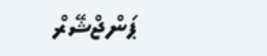ޕަންޖްޝޭރް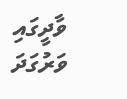ވާދީގައި ވަރުގަދަ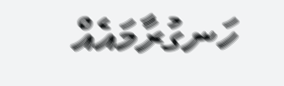ހަނގުރާމައެއް